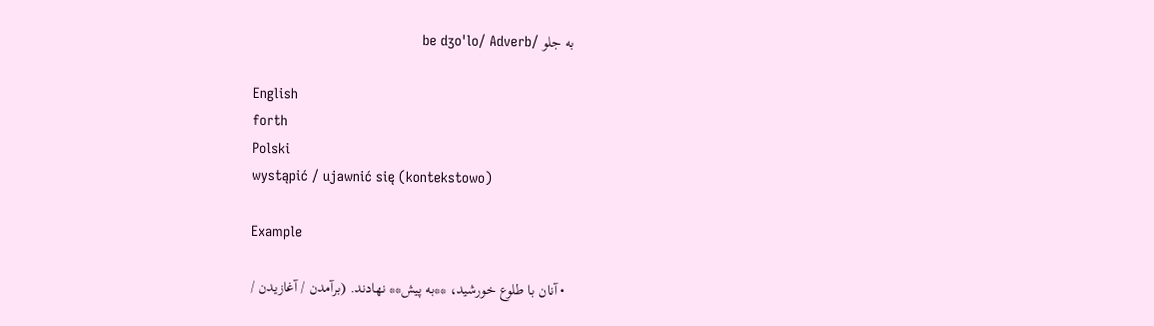به جلو /be dʒoˈlo/ Adverb

English
forth
Polski
wystąpić / ujawnić się (kontekstowo)

Example

  • آنان با طلوع خورشید، **به پیش** نهادند. (برآمدن / آغازیدن /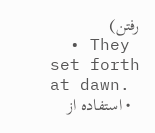رفتن)
  • They set forth at dawn.
  • استفاده از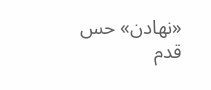«نهادن» حس قدم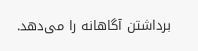برداشتن آگاهانه را می‌دهد.